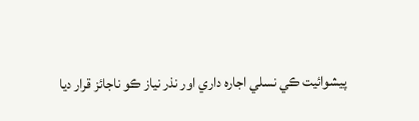پيشوائيت ڪي نسلي اجاره داري اور نذر نياز ڪو ناجائز قرار ديا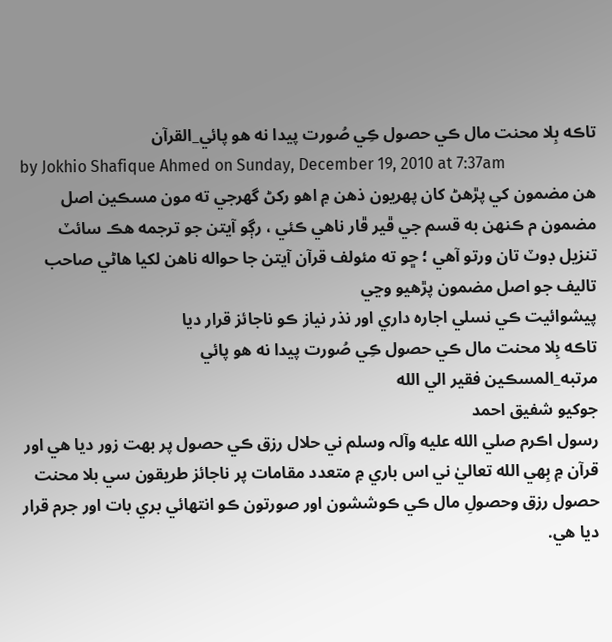تاڪه بِلا محنت مال ڪي حصول ڪِي صُورت پيدا نه هو پائي_القرآن
by Jokhio Shafique Ahmed on Sunday, December 19, 2010 at 7:37am
هن مضمون کي پڙهڻ کان پهريون ذهن ۾ اهو رکڻ گهرجي ته مون مسڪين اصل مضمون م ڪنهن به قسم جي ڦير ڦار ناهي ڪئي ، رڳو آيتن جو ترجمه هڪ سائٽ تنزيل ڊوٽ تان ورتو آهي ؛ ڇو ته مئولف قرآن آيتن جا حواله ناهن لکيا هاڻي صاحب تاليف جو اصل مضمون پڙهيو وڃي
پيشوائيت ڪي نسلي اجاره داري اور نذر نياز ڪو ناجائز قرار ديا
تاڪه بِلا محنت مال ڪي حصول ڪِي صُورت پيدا نه هو پائي
مرتبه_المسڪين فقير الي الله
جوکيو شفيق احمد
رسول اڪرم صلي الله عليه وآلہ وسلم ني حلال رزق ڪي حصول پر بهت زور ديا هي اور قرآن ۾ بِهي الله تعاليٰ ني اس باري ۾ متعدد مقامات پر ناجائز طريقون سي بلا محنت حصول رزق وحصولِ مال ڪي ڪوششون اور صورتون ڪو انتهائي بري بات اور جرم قرار ديا هي.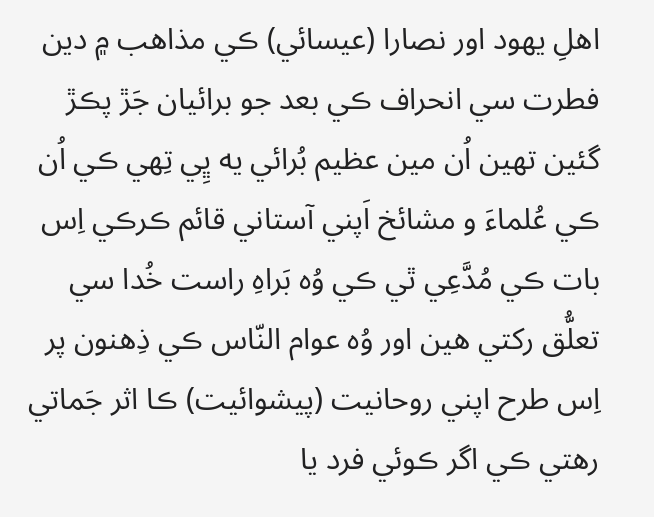اهلِ يهود اور نصارا (عيسائي) ڪي مذاهب ۾ دين فطرت سي انحراف ڪي بعد جو برائيان جَڙ پڪڙ گئين تهين اُن مين عظيم بُرائي يه ڀِي تِهي ڪي اُن ڪي عُلماءَ و مشائخ اَپني آستاني قائم ڪرڪي اِس بات ڪي مُدَّعِي ٿي ڪي وُه بَراهِ راست خُدا سي تعلُّق رکتي هين اور وُه عوام النّاس ڪي ذِهنون پر اِس طرح اپني روحانيت (پيشوائيت) ڪا اثر جَماتي رهتي ڪي اگر ڪوئي فرد يا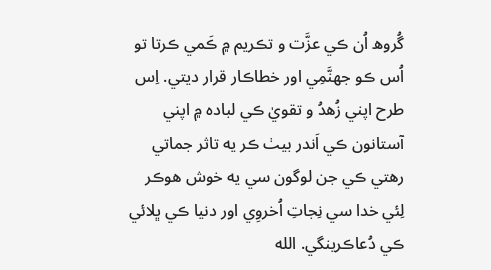گُروھ اُن ڪي عزَّت و تڪريم ۾ ڪَمي ڪرتا تو اُس ڪو جهنَّمِي اور خطاڪار قرار ديتي. اِس طرح اپني زُهدُ و تقويٰ ڪي لباده ۾ اپني آستانون ڪي اَندر بيٺ ڪر يه تاثر جماتي رهتي ڪي جن لوگون سي يه خوش هوڪر لِئي خدا سي نِجاتِ اُخروِي اور دنيا ڪي ڀلائي ڪي دُعاڪرينگي. الله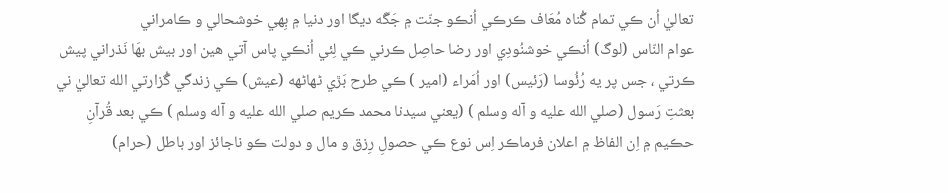تعاليٰ اُن ڪي تمام گُناه مُعَاف ڪرڪي اُنڪو جنّت ۾ جَگَه ديگا اور دنيا ۾ بِهي خوشحالي و ڪامراني
عوام النّاس (لوگ) اُنڪي خوشنُودِي اور رضا حاصِل ڪرني ڪي لِئي اُنڪي پاس آتي هين اور بيش بهَا نَذراني پيش ڪرتي ، جس پر يه رُئُوسا (رَئيس) اور اُمَراء (امير ) ڪي طرح بَڙي ڻهاڻهه (عيش) ڪي زندگي گُزارتي الله تعاليٰ ني بعثتِ رَسول (صلي الله عليه و آله وسلم ) (يعني سيدنا محمد ڪريم صلي الله عليه و آله وسلم ) ڪي بعد قُرآنِ حڪيم ۾ اِن الفاظ ۾ اعلان فرماڪر اِس نوع ڪي حصولِ رِزق و مال و دولت ڪو ناجائز اور باطل (حرام)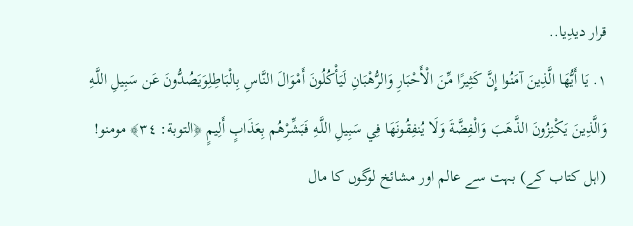قرار ديدِيا..
١. يَا أَيُّهَا الَّذِينَ آمَنُوا إِنَّ كَثِيرًا مِّنَ الْأَحْبَارِ وَالرُّهْبَانِ لَيَأْكُلُونَ أَمْوَالَ النَّاسِ بِالْبَاطِلِوَيَصُدُّونَ عَن سَبِيلِ اللَّـهِ وَالَّذِينَ يَكْنِزُونَ الذَّهَبَ وَالْفِضَّةَ وَلَا يُنفِقُونَهَا فِي سَبِيلِ اللَّـهِ فَبَشِّرْهُم بِعَذَابٍ أَلِيمٍ ﴿التوبة: ٣٤﴾ مومنو! (اہل کتاب کے) بہت سے عالم اور مشائخ لوگوں کا مال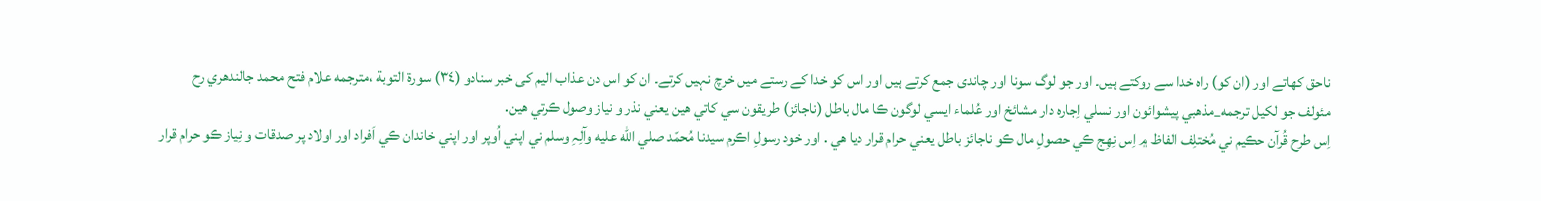ناحق کھاتے اور (ان کو) راہ خدا سے روکتے ہیں۔ اور جو لوگ سونا اور چاندی جمع کرتے ہیں اور اس کو خدا کے رستے میں خرچ نہیں کرتے۔ ان کو اس دن عذاب الیم کی خبر سنادو (٣٤) سورة التوبة ،مترجمه علام فتح محمد جالندهري رح
مئولف جو لکيل ترجمه_مذهبي پيشوائون اور نسلي اِجاره دار مشائخ اور عُلماء ايسي لوگون ڪا مال باطل (ناجائز) طريقون سي کاتي هين يعني نذر و نياز وصول ڪرتي هين.
اِس طرح قُرآن حڪيم ني مُختلِف الفاظ ۾ اِس نِهِج ڪي حصولِ مال ڪو ناجائز باطل يعني حرام قرار ديا هي . اور خود رسولِ اڪرم سيدنا مُحمّد صلي الله عليه وآلِہِ وسلم ني اپني اُوپر اور اپني خاندان ڪي اَفراد اور اولاد پر صدقات و نِياز ڪو حرام قرار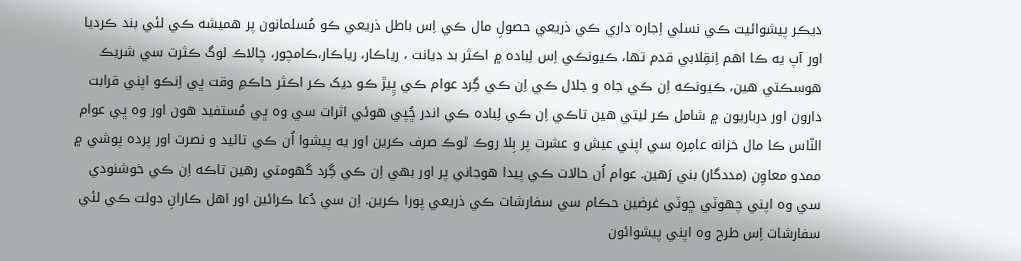ديڪر پيشوائيت ڪي نسلي اِجاره داري ڪي ذريعي حصولِ مال ڪي اِس باطل ذريعي ڪو مُسلمانون پر هميشه ڪي لئي بند ڪرديا اور آپ يه ڪا اهم اِنقِلابي قدم تها، ڪيونڪي اِس لِباده ۾ اڪثر بد ديانت ، رياڪار، رياڪار،ڪامچور، چالاڪ لوگ ڪثرت سي شريڪ هوسڪتي هين، ڪيونڪه اِن ڪي جاه و جلال ڪي اِن ڪي گِرد عوام ڪي ڀِيڙ ڪو ديک ڪر اڪثر حاڪمِ وقت ڀي اِنڪو اپني قرابت دارون اور درباريون ۾ شامل ڪر ليتي هين تاڪي اِن ڪي لِباده ڪي اندر ڇُپي هوئي اثرات سي وه ڀي مُستفيد هون اور وه ڀي عوام النّاس ڪا مال خزانه عامِره سي اپني عيش و عشرت پر بِلا روڪ ڻوڪ صرف ڪرين اور يه پيشوا اُن ڪي تائيد و نصرت اور پرده پوشي ۾ ممدو معاوِن (مددگار) بني رَهين. عوام اُن حالات ڪي پيدا هوجاني پر اور بهي اِن ڪي گِرد گهومتي رهين تاڪه اِن ڪي خوشنودي سي وه اپني چهوٽي ڇوٽي غرضين حڪام سي سفارشات ڪي ذريعي پورا ڪرين. اِن سي دُعا ڪرائين اور اهل ڪارانِ دولت ڪي لئي سفارشات اِس طرح وه اپني پيشوائون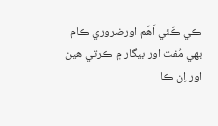ڪي ڪَئي اَهَم اورضروري ڪام بھي مُفت اور بيگار ۾ ڪرتي هين اور اِن ڪا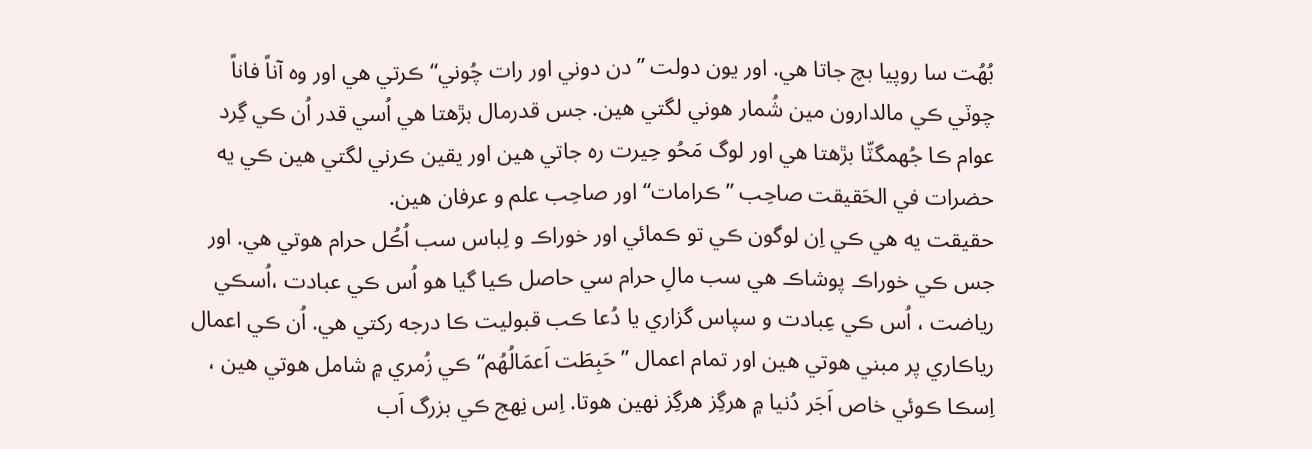بُهُت سا روپيا بچ جاتا هي. اور يون دولت ”دن دوني اور رات چُوني“ ڪرتي هي اور وه آناً فاناً چوٽي ڪي مالدارون مين شُمار هوني لگتي هين. جس قدرمال بڙهتا هي اُسي قدر اُن ڪي گِرد عوام ڪا جُهمگٽّا بڙهتا هي اور لوگ مَحُو حِيرت ره جاتي هين اور يقين ڪرني لگتي هين ڪي يه حضرات في الحَقيقت صاحِب ”ڪرامات“ اور صاحِب علم و عرفان هين.
حقيقت يه هي ڪي اِن لوگون ڪي تو ڪمائي اور خوراڪ و لِباس سب اُڪُل حرام هوتي هي. اور جس ڪي خوراڪ پوشاڪ هي سب مالِ حرام سي حاصل ڪيا گيا هو اُس ڪي عبادت ،اُسڪي رياضت ، اُس ڪي عِبادت و سپاس گزاري يا دُعا ڪب قبوليت ڪا درجه رکتي هي. اُن ڪي اعمال رياڪاري پر مبني هوتي هين اور تمام اعمال ” حَبِطَت اَعمَالُهُم“ ڪي زُمري ۾ شامل هوتي هين ، اِسڪا ڪوئي خاص اَجَر دُنيا ۾ هرگِز هرگِز نهين هوتا. اِس نِهج ڪي بزرگ اَب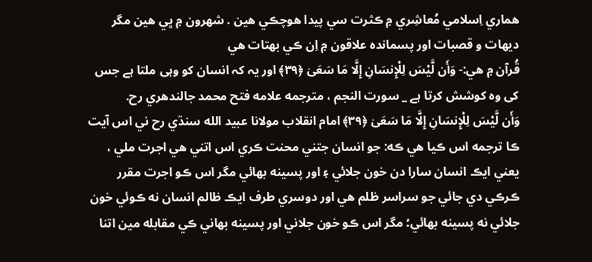هماري اِسلامي مُعاشِري ۾ ڪثرت سي پيدا هوچڪي هين . شهرون ۾ ڀي هين مگر ديهات و قصبات اور پسمانده علاقون ۾ اِن ڪي بهتات هي
قُرآن ۾ هي:- وَأَن لَّيْسَ لِلْإِنسَانِ إِلَّا مَا سَعَىٰ ﴿٣٩﴾ اور یہ کہ انسان کو وہی ملتا ہے جس کی وہ کوشش کرتا ہے _ سورت النجم ، مترجمه علامه فتح محمد جالندهري رح.
وَأَن لَّيْسَ لِلْإِنسَانِ إِلَّا مَا سَعَىٰ ﴿٣٩﴾ امام انقلاب مولانا عبيد الله سنڌي رح ني اس آيت ڪا ترجمه اس ڪيا هي ڪه: جو انسان جتني محنت ڪري اس اتني هي اجرت ملي ، يعني ايڪ انسان سارا دن خون جلائي ۽ اور پسينه بهائي مگر اس ڪو اجرت مقرر ڪرڪي دي جائي جو سراسر ظلم هي اور دوسري طرف ايڪ ظالم انسان نه ڪوئي خون جلائي نه پسينه بهائي؛ مگر اس ڪو خون جلاني اور پسينه بهاني ڪي مقابله مين اتنا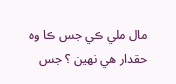مال ملي ڪي جس ڪا وه حقدار هي نهين ؟ جس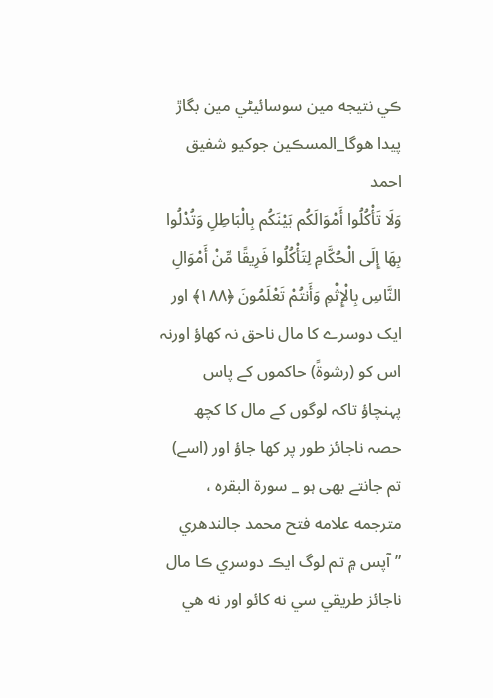ڪي نتيجه مين سوسائيڻي مين بگاڙ پيدا هوگا_المسڪين جوکيو شفيق احمد
وَلَا تَأْكُلُوا أَمْوَالَكُم بَيْنَكُم بِالْبَاطِلِ وَتُدْلُوا بِهَا إِلَى الْحُكَّامِ لِتَأْكُلُوا فَرِيقًا مِّنْ أَمْوَالِ النَّاسِ بِالْإِثْمِ وَأَنتُمْ تَعْلَمُونَ ﴿١٨٨﴾ اور ایک دوسرے کا مال ناحق نہ کھاؤ اورنہ اس کو (رشوةً) حاکموں کے پاس پہنچاؤ تاکہ لوگوں کے مال کا کچھ حصہ ناجائز طور پر کھا جاؤ اور (اسے) تم جانتے بھی ہو _ سورة البقره ، مترجمه علامه فتح محمد جالندهري
”آپس ۾ تم لوگ ايڪ دوسري ڪا مال ناجائز طريقي سي نه کائو اور نه هي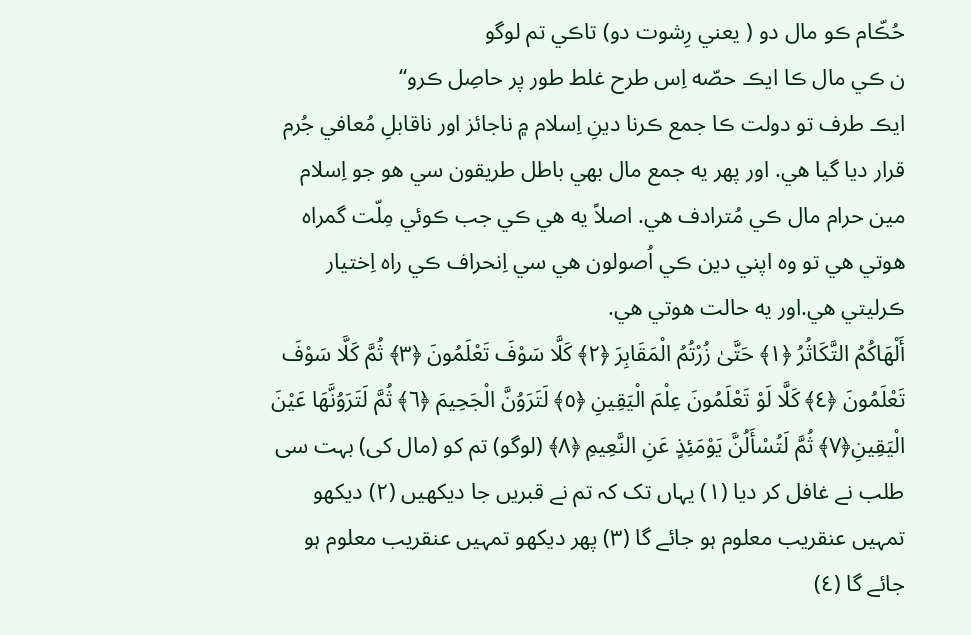حُڪّام ڪو مال دو ( يعني رِشوت دو) تاڪي تم لوگو
ن ڪي مال ڪا ايڪ حصّه اِس طرح غلط طور پر حاصِل ڪرو“
ايڪ طرف تو دولت ڪا جمع ڪرنا دينِ اِسلام ۾ ناجائز اور ناقابلِ مُعافي جُرم قرار ديا گيا هي. اور پهر يه جمع مال بهي باطل طريقون سي هو جو اِسلام مين حرام مال ڪي مُترادف هي. اصلاً يه هي ڪي جب ڪوئي مِلّت گمراه هوتي هي تو وه اپني دين ڪي اُصولون هي سي اِنحراف ڪي راه اِختيار ڪرليتي هي.اور يه حالت هوتي هي.
أَلْهَاكُمُ التَّكَاثُرُ ﴿١﴾ حَتَّىٰ زُرْتُمُ الْمَقَابِرَ ﴿٢﴾ كَلَّا سَوْفَ تَعْلَمُونَ ﴿٣﴾ ثُمَّ كَلَّا سَوْفَ تَعْلَمُونَ ﴿٤﴾ كَلَّا لَوْ تَعْلَمُونَ عِلْمَ الْيَقِينِ ﴿٥﴾ لَتَرَوُنَّ الْجَحِيمَ ﴿٦﴾ ثُمَّ لَتَرَوُنَّهَا عَيْنَ الْيَقِينِ﴿٧﴾ ثُمَّ لَتُسْأَلُنَّ يَوْمَئِذٍ عَنِ النَّعِيمِ ﴿٨﴾ (لوگو) تم کو (مال کی) بہت سی طلب نے غافل کر دیا (١) یہاں تک کہ تم نے قبریں جا دیکھیں (٢) دیکھو تمہیں عنقریب معلوم ہو جائے گا (٣) پھر دیکھو تمہیں عنقریب معلوم ہو جائے گا (٤)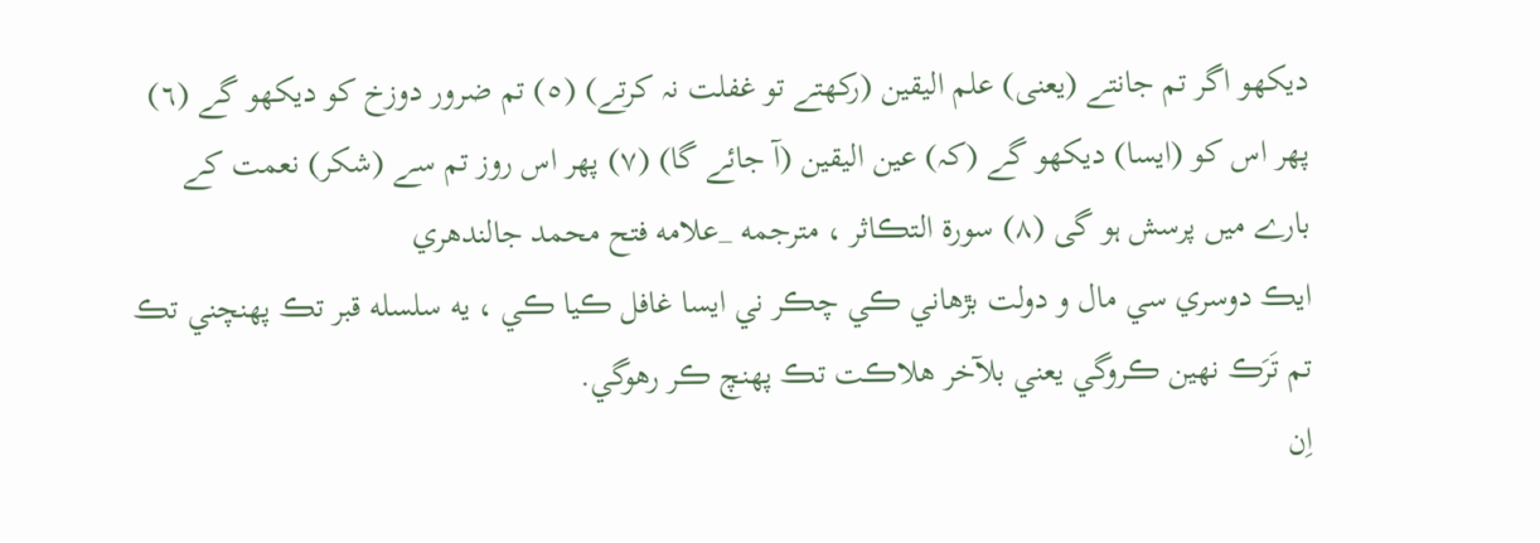دیکھو اگر تم جانتے (یعنی) علم الیقین (رکھتے تو غفلت نہ کرتے) (٥) تم ضرور دوزخ کو دیکھو گے (٦) پھر اس کو (ایسا) دیکھو گے (کہ) عین الیقین (آ جائے گا) (٧) پھر اس روز تم سے (شکر) نعمت کے بارے میں پرسش ہو گی (٨) سورة التڪاثر ، مترجمه _علامه فتح محمد جالندهري
ايڪ دوسري سي مال و دولت بڙهاني ڪي چڪر ني ايسا غافل ڪيا ڪي ، يه سلسله قبر تڪ پهنچني تڪ تم تَرَڪ نهين ڪروگي يعني بلآخر هلاڪت تڪ پهنچ ڪر رهوگي.
اِن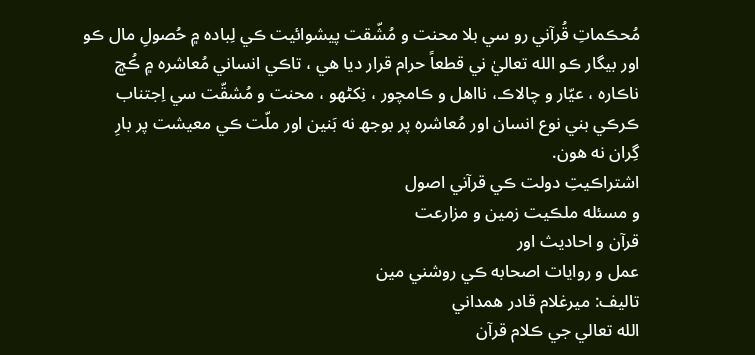مُحڪماتِ قُرآني رو سي بلا محنت و مُشّقت پيشوائيت ڪي لِباده ۾ حُصولِ مال ڪو اور بيگار ڪو الله تعاليٰ ني قطعاً حرام قرار ديا هي ، تاڪي انساني مُعاشره ۾ ڪُڇ ناڪاره ، عيّار و چالاڪ، نااهل و ڪامچور ، نِکڻهو ، محنت و مُشقّت سي اِجتناب ڪرڪي بني نوع انسان اور مُعاشره پر بوجھ نه بَنين اور ملّت ڪي معيشت پر بارِ گِران نه هون.
اشتراڪيتِ دولت ڪي قرآني اصول
و مسئله ملڪيت زمين و مزارعت
قرآن و احاديث اور
عمل و روايات اصحابه ڪي روشني مين
تاليف: ميرغلام قادر همداني
الله تعالي جي ڪلام قرآن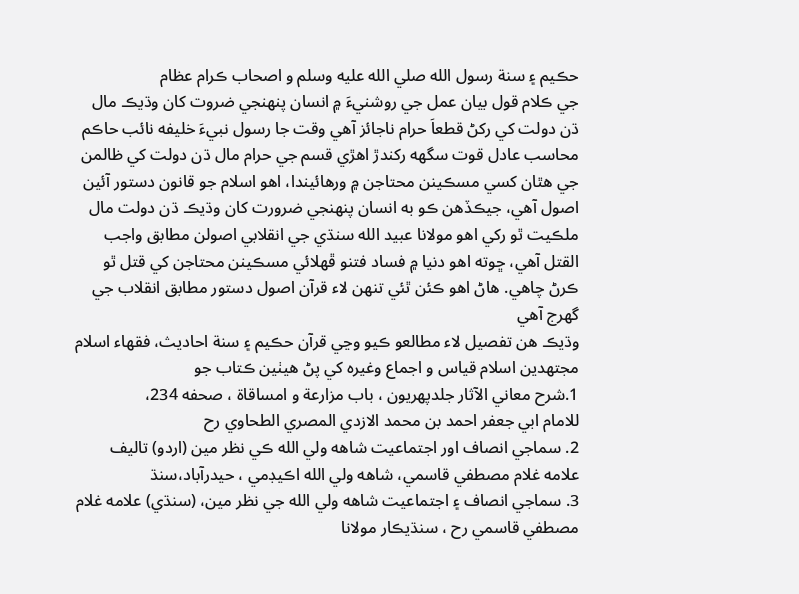حڪيم ۽ سنة رسول الله صلي الله عليه وسلم و اصحاب ڪرام عظام
جي ڪلام قول بيان عمل جي روشنيءَ ۾ انسان پنهنجي ضروت کان وڌيڪ مال ڌن دولت کي رکڻ قطعاَ حرام ناجائز آهي وقت جا رسول نبيءَ خليفه نائب حاڪم محاسب عادل قوت سگهه رکندڙ اهڙي قسم جي حرام مال ڌن دولت کي ظالمن جي هٿان کسي مسڪينن محتاجن ۾ ورهائيندا، اهو اسلام جو قانون دستور آئين اصول آهي، جيڪڏهن ڪو به انسان پنهنجي ضرورت کان وڌيڪ ڌن دولت مال ملڪيت ٿو رکي اهو مولانا عبيد الله سنڌي جي انقلابي اصولن مطابق واجب القتل آهي، ڇوته اهو دنيا ۾ فساد فتنو ڦهلائي مسڪينن محتاجن کي قتل ٿو ڪرڻ چاهي. هاڻ اهو ڪئن ٿئي تنهن لاء قرآن اصول دستور مطابق انقلاب جي گهرج آهي
وڌيڪ هن تفصيل لاء مطالعو ڪيو وڃي قرآن حڪيم ۽ سنة احاديث، فقهاء اسلام مجتهدين اسلام قياس و اجماع وغيره کي پڻ هيٺين ڪتاب جو
1.شرح معاني الآثار جلدپهريون ، باب مزارعة و امساقاة ، صحفه 234،
للامام ابي جعفر احمد بن محمد الازدي المصري الطحاوي رح
2. سماجي انصاف اور اجتماعيت شاهه ولي الله ڪي نظر مين (اردو) تاليف علامه غلام مصطفي قاسمي، شاهه ولي الله اڪيڊمي ، حيدرآباد،سنڌ
3. سماجي انصاف ۽ اجتماعيت شاهه ولي الله جي نظر مين، (سنڌي) علامه غلام مصطفي قاسمي رح ، سنڌيڪار مولانا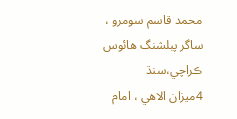محمد قاسم سومرو ، ساگر پبلشنگ هائوس ڪراچي،سنڌ
4ميزان الاهي ، امام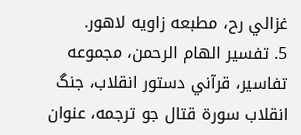غزالي رح، مطبعه زاويه لاهور.
5. تفسير الهام الرحمن، مجموعه تفاسير، قرآني دستور انقلاب، جنگ انقلاب سورة قتال جو ترجمه، عنوان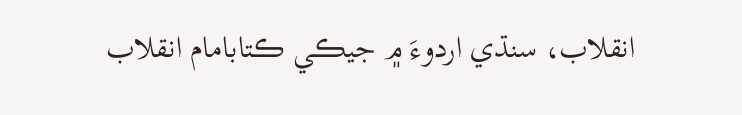انقلاب، سنڌي اردوءَ ۾ جيڪي ڪتابامام انقلاب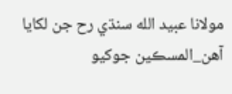مولانا عبيد الله سنڌي رح جن لکايا آهن_المسڪين جوکيو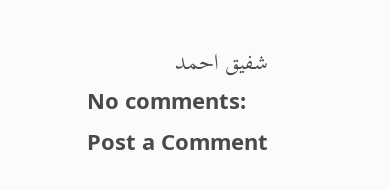شفيق احمد
No comments:
Post a Comment